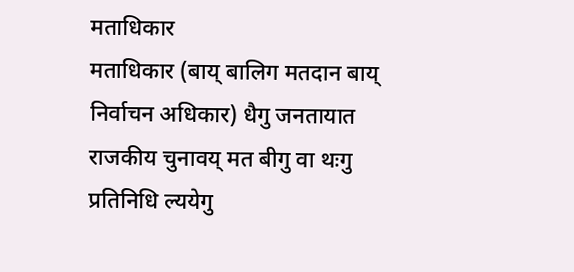मताधिकार
मताधिकार (बाय् बालिग मतदान बाय् निर्वाचन अधिकार) धैगु जनतायात राजकीय चुनावय् मत बीगु वा थःगु प्रतिनिधि ल्ययेगु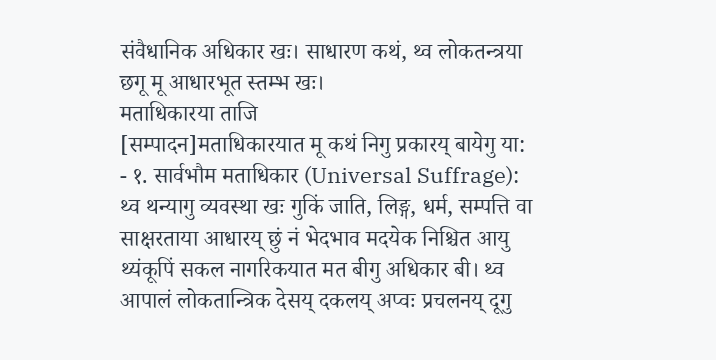संवैधानिक अधिकार खः। साधारण कथं, थ्व लोकतन्त्रया छगू मू आधारभूत स्तम्भ खः।
मताधिकारया ताजि
[सम्पादन]मताधिकारयात मू कथं निगु प्रकारय् बायेगु या:
- १. सार्वभौम मताधिकार (Universal Suffrage): थ्व थन्यागु व्यवस्था खः गुकिं जाति, लिङ्ग, धर्म, सम्पत्ति वा साक्षरताया आधारय् छुं नं भेदभाव मदयेक निश्चित आयु थ्यंकूपिं सकल नागरिकयात मत बीगु अधिकार बी। थ्व आपालं लोकतान्त्रिक देसय् दकलय् अप्वः प्रचलनय् दूगु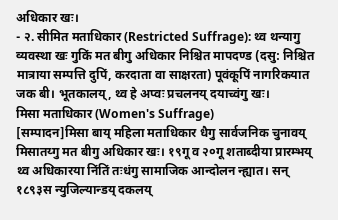अधिकार खः।
- २. सीमित मताधिकार (Restricted Suffrage): थ्व थन्यागु व्यवस्था खः गुकिं मत बीगु अधिकार निश्चित मापदण्ड (दसु: निश्चित मात्राया सम्पत्ति दुपिं, करदाता वा साक्षरता) पूवंकूपिं नागरिकयात जक बी। भूतकालय्, थ्व हे अप्वः प्रचलनय् दयाच्वंगु खः।
मिसा मताधिकार (Women's Suffrage)
[सम्पादन]मिसा बाय् महिला मताधिकार धैगु सार्वजनिक चुनावय् मिसातय्गु मत बीगु अधिकार खः। १९गू व २०गू शताब्दीया प्रारम्भय् थ्व अधिकारया निंतिं तःधंगु सामाजिक आन्दोलन न्ह्यात। सन् १८९३स न्युजिल्यान्डय् दकलय्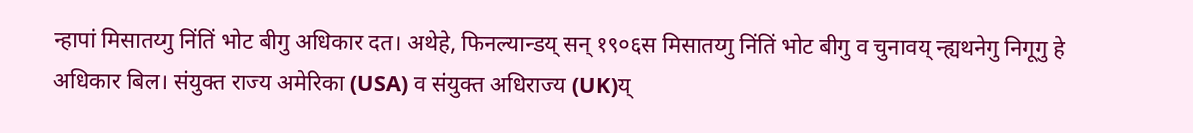न्हापां मिसातय्गु निंतिं भोट बीगु अधिकार दत। अथेहे, फिनल्यान्डय् सन् १९०६स मिसातय्गु निंतिं भोट बीगु व चुनावय् न्ह्यथनेगु निगूगु हे अधिकार बिल। संयुक्त राज्य अमेरिका (USA) व संयुक्त अधिराज्य (UK)य्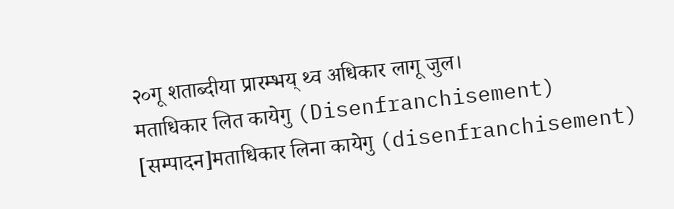२०गू शताब्दीया प्रारम्भय् थ्व अधिकार लागू जुल।
मताधिकार लित कायेगु (Disenfranchisement)
[सम्पादन]मताधिकार लिना कायेगु (disenfranchisement)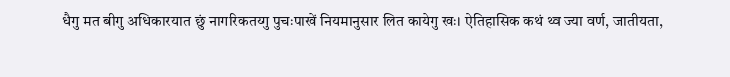धैगु मत बीगु अधिकारयात छुं नागरिकतय्गु पुचःपाखें नियमानुसार लित कायेगु खः। ऐतिहासिक कथं थ्व ज्या वर्ण, जातीयता,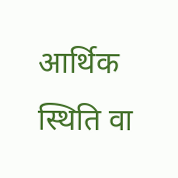आर्थिक स्थिति वा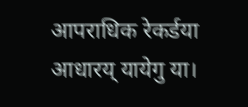आपराधिक रेकर्डया आधारय् यायेगु या।